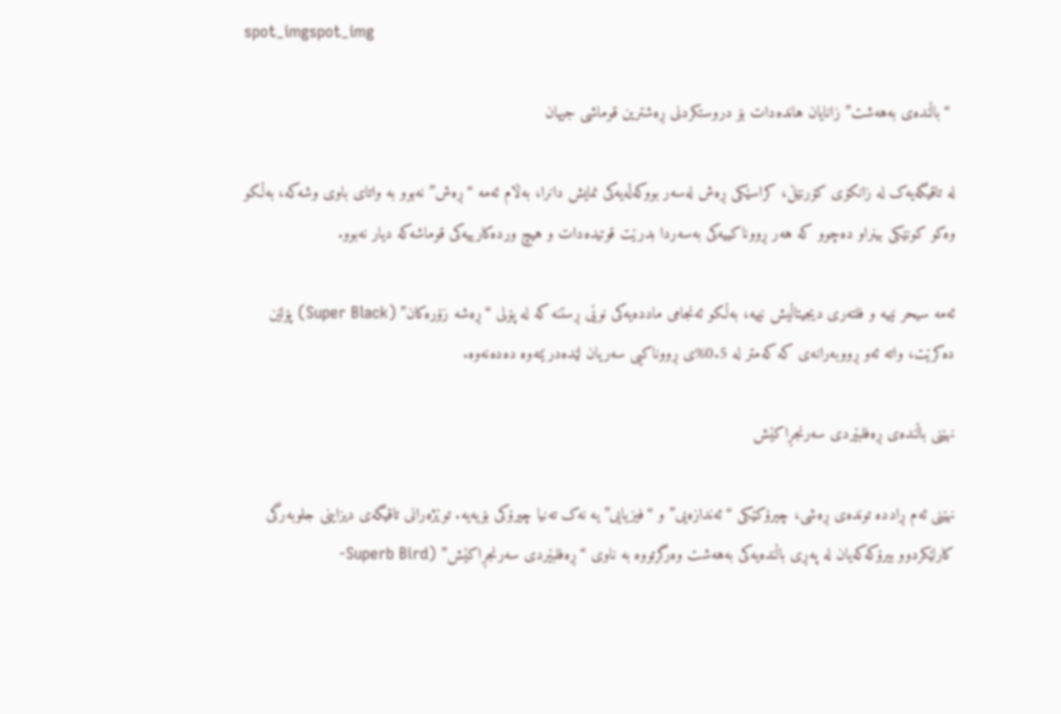spot_imgspot_img

 “باڵندەی بەهەشت” زانایان هاندەدات بۆ دروستکردنی ڕەشترین قوماشی جیهان

لە تاقیگەیەک لە زانکۆی کۆرنێڵ، کراسێکی ڕەش لەسەر بووکەڵەیەکی نمایش دانرا، بەڵام ئەمە “ڕەش” نەبوو بە واتای باوی وشەکە، بەڵکو وەکو کونێکی بینراو دەچوو کە هەر ڕووناکییەکی بەسەردا بدرێت قوتیدەدات و هیچ وردەکارییەکی قوماشەکە دیار نەبوو.

ئەمە سیحر نییە و فلتەری دیجیتاڵیش نییە، بەڵکو ئەنجامی ماددەیەکی نوێی ڕستنە کە لە پۆلی “ڕەشە زۆرەکان” (Super Black) پۆلێن دەکرێت، واتە ئەو ڕووبەرانەی کە کەمتر لە 0.5%ی ڕووناکیی سەریان لێدەدرێتەوە دەدەنەوە.

نهێنی باڵندەی ڕەفلبێردی سەرنجڕاکێش

نهێنی ئەم ڕاددە توندەی ڕەشی، چیرۆکێکی “ئەندازەیی” و “فیزیایی”یە نەک تەنیا چیرۆکی بۆیەیە. توێژەرانی تاقیگەی دیزاینی جلوبەرگی کارلێکردوو بیرۆکەکەیان لە پەڕی باڵندەیەکی بەهەشت وەرگرتووە بە ناوی “ڕەفلبێردی سەرنجڕاکێش” (Superb Bird-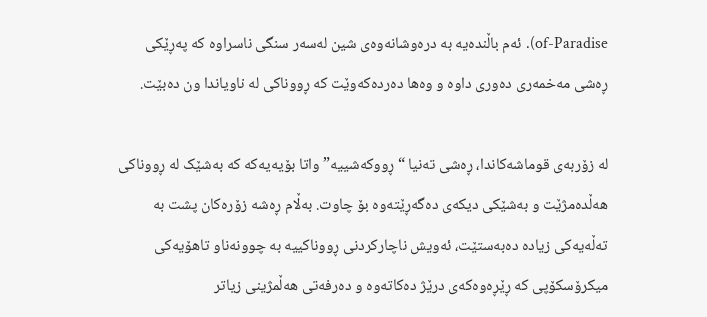of-Paradise). ئەم باڵندەیە بە درەوشانەوەی شین لەسەر سنگی ناسراوە کە پەڕێکی ڕەشی مەخمەری دەوری داوە و وەها دەردەکەوێت کە ڕووناکی لە ناویاندا ون دەبێت.

لە زۆربەی قوماشەکاندا، ڕەشی تەنیا “ڕووکەشییە” واتا بۆیەیەکە کە بەشێک لە ڕووناکی هەڵدەمژێت و بەشێکی دیکەی دەگەڕێتەوە بۆ چاوت. بەڵام ڕەشە زۆرەکان پشت بە تەڵەیەکی زیادە دەبەستێت، ئەویش ناچارکردنی ڕووناکییە بە چوونەناو تاهۆیەکی میکرۆسکۆپی کە ڕێڕەوەکەی درێژ دەکاتەوە و دەرفەتی هەڵمژینی زیاتر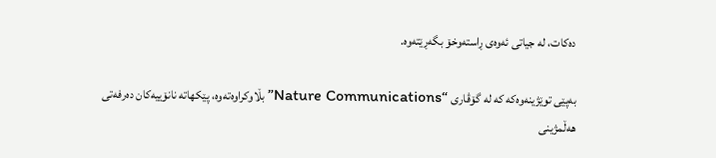دەکات، لە جیاتی ئەوەی ڕاستەوخۆ بگەڕێتەوە.

بەپێی توێژینەوەکە کە لە گۆڤاری “Nature Communications” بڵاوکراوەتەوە، پێکهاتە نانۆییەکان دەرفەتی هەڵمژینی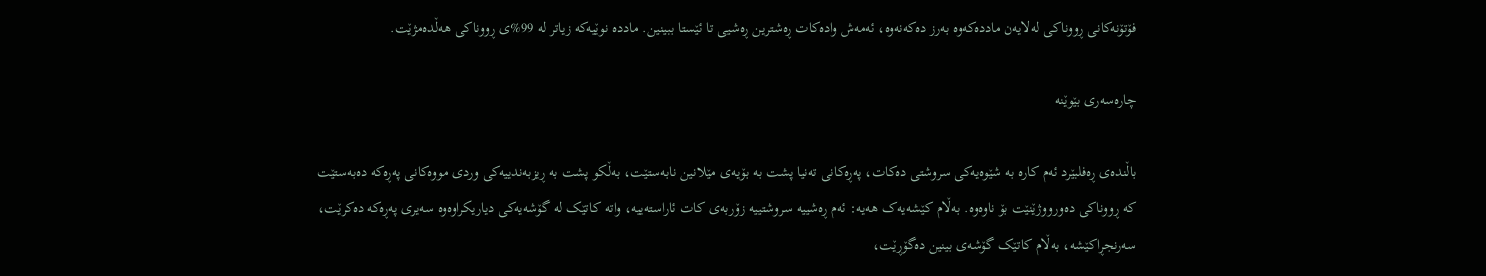فۆتۆنەکانی ڕووناکی لەلایەن ماددەکەوە بەرز دەکەنەوە، ئەمەش وادەکات ڕەشترین ڕەشیی تا ئێستا ببینین. ماددە نوێیەکە زیاتر لە 99%ی ڕووناکی هەڵدەمژێت.

چارەسەری بێوێنە

باڵندەی ڕەفلبێرد ئەم کارە بە شێوەیەکی سروشتی دەکات، پەڕەکانی تەنیا پشت بە بۆیەی مێلانین نابەستێت، بەڵکو پشت بە ڕیزبەندییەکی وردی مووەکانی پەڕەکە دەبەستێت کە ڕووناکی دەورووژێنێت بۆ ناوەوە. بەڵام کێشەیەک هەیە: ئەم ڕەشییە سروشتییە زۆربەی کات ئاراستەییە، واتە کاتێک لە گۆشەیەکی دیاریکراوەوە سەیری پەڕەکە دەکرێت، سەرنجڕاکێشە، بەڵام کاتێک گۆشەی بینین دەگۆڕێت،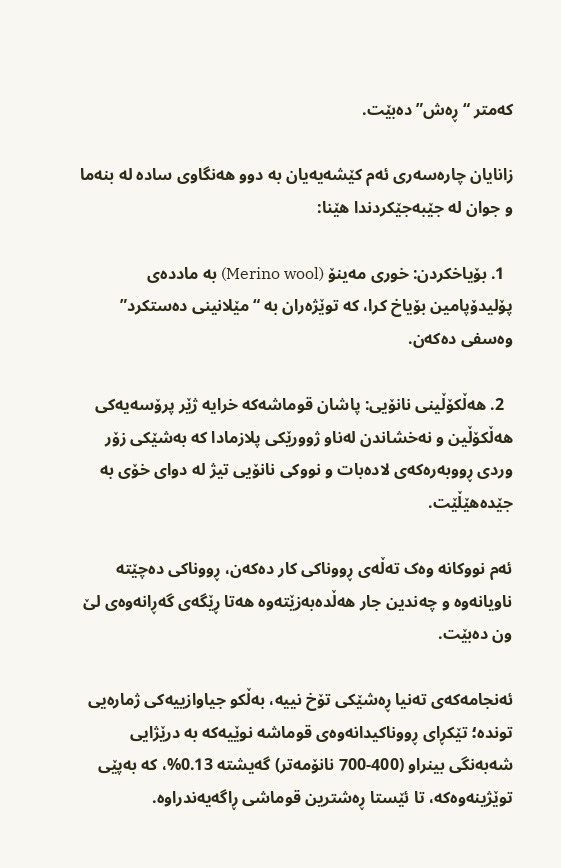کەمتر “ڕەش” دەبێت.

زانایان چارەسەری ئەم کێشەیەیان بە دوو هەنگاوی سادە لە بنەما و جوان لە جێبەجێکردندا هێنا:

  1. بۆیاخکردن: خوری مەینۆ (Merino wool) بە ماددەی پۆلیدۆپامین بۆیاخ کرا، کە توێژەران بە “مێلانینی دەستکرد” وەسفی دەکەن.

  2. هەڵکۆڵینی نانۆیی: پاشان قوماشەکە خرايە ژێر پرۆسەیەکى هەڵکۆڵین و نەخشاندن لەناو ژوورێکى پلازمادا کە بەشێکى زۆر وردى ڕووبەرەکەى لادەبات و نووکى نانۆیی تیژ لە دواى خۆى بە جێدەهێڵێت.

ئەم نووکانە وەک تەڵەی ڕووناکی کار دەکەن، ڕووناکی دەچێتە ناویانەوە و چەندین جار هەڵدەبەزێتەوە هەتا ڕێگەی گەڕانەوەی لێ ون دەبێت.

ئەنجامەکەی تەنیا ڕەشێکی تۆخ نییە، بەڵکو جیاوازییەکی ژمارەیی توندە؛ تێکڕای ڕووناکیدانەوەی قوماشە نوێیەکە بە درێژایی شەبەنگی بینراو (400-700 نانۆمەتر) گەیشتە 0.13%، کە بەپێی توێژینەوەکە، تا ئێستا ڕەشترین قوماشی ڕاگەیەندراوە.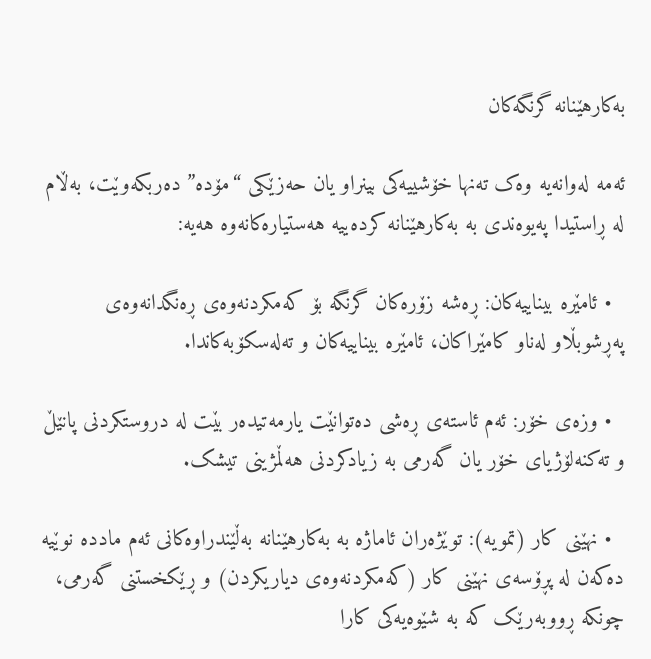بەکارهێنانە گرنگەکان

ئەمە لەوانەیە وەک تەنها خۆشییەکی بینراو یان حەزێکی “مۆدە” دەربکەوێت، بەڵام لە ڕاستیدا پەیوەندی بە بەکارهێنانە کردەییە هەستیارەکانەوە هەیە:

  • ئامێرە بیناییەکان: ڕەشە زۆرەکان گرنگە بۆ کەمکردنەوەی ڕەنگدانەوەی پەڕشوبڵاو لەناو کامێراکان، ئامێرە بیناییەکان و تەلەسکۆبەکاندا.

  • وزەی خۆر: ئەم ئاستەی ڕەشی دەتوانێت یارمەتیدەر بێت لە دروستکردنی پانێڵ و تەکنەلۆژیای خۆر یان گەرمی بە زیادکردنی هەڵمژینی تیشک.

  • نهێنی کار (تمویه): توێژەران ئاماژە بە بەکارهێنانە بەڵێندراوەکانی ئەم ماددە نوێیە دەکەن لە پڕۆسەی نهێنی کار (کەمکردنەوەی دیاریکردن) و ڕێکخستنی گەرمی، چونکە ڕووبەرێک کە بە شێوەیەکی کارا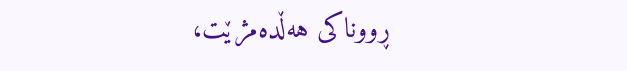ڕووناکی هەڵدەمژێت،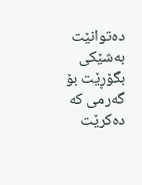دەتوانێت بەشێکی بگۆڕێت بۆ گەرمی کە دەکرێت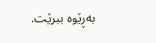بەڕێوە ببرێت.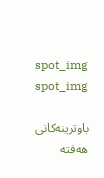spot_img
spot_img

باوترینەکانی هەفتە